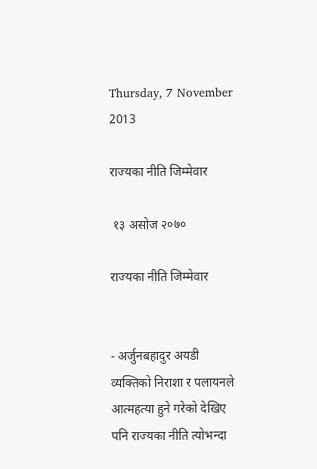Thursday, 7 November 2013

राज्यका नीति जिम्मेवार

 १३ असोज २०७०

राज्यका नीति जिम्मेवार


- अर्जुनबहादुर अयडी
व्यक्तिको निराशा र पलायनले आत्महत्या हुने गरेको देखिए पनि राज्यका नीति त्योभन्दा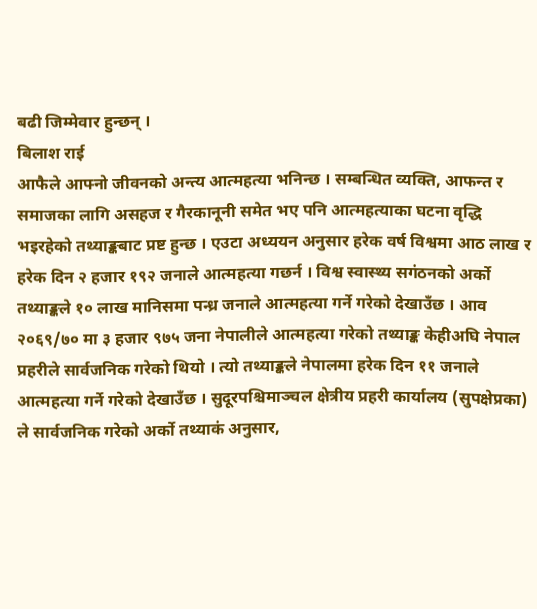बढी जिम्मेवार हुन्छन् ।
बिलाश राई
आफै‌ले आफ्नो जीवनको अन्त्य आत्महत्या भनिन्छ । सम्बन्धित व्यक्ति, आफन्त र समाजका लागि असहज र गैरकानूनी समेत भए पनि आत्महत्याका घटना वृद्धि भइरहेको तथ्याङ्कबाट प्रष्ट हुन्छ । एउटा अध्ययन अनुसार हरेक वर्ष विश्वमा आठ लाख र हरेक दिन २ हजार १९२ जनाले आत्महत्या गछर्न । विश्व स्वास्थ्य सगंठनको अर्को तथ्याङ्कले १० लाख मानिसमा पन्ध्र जनाले आत्महत्या गर्ने गरेको देखाउँछ । आव २०६९/७० मा ३ हजार ९७५ जना नेपालीले आत्महत्या गरेको तथ्याङ्क केहीअघि नेपाल प्रहरीले सार्वजनिक गरेको थियो । त्यो तथ्याङ्कले नेपालमा हरेक दिन ११ जनाले आत्महत्या गर्ने गरेको देखाउँछ । सुदूरपश्चिमाञ्चल क्षेत्रीय प्रहरी कार्यालय (सुपक्षेप्रका) ले सार्वजनिक गरेको अर्को तथ्याकं अनुसार,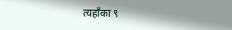त्यहाँका ९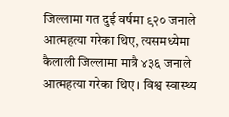जिल्लामा गत दुई वर्षमा ९२० जनाले आत्महत्या गरेका थिए, त्यसमध्येमा कैलाली जिल्लामा मात्रै ४३६ जनाले आत्महत्या गरेका थिए । विश्व स्वास्थ्य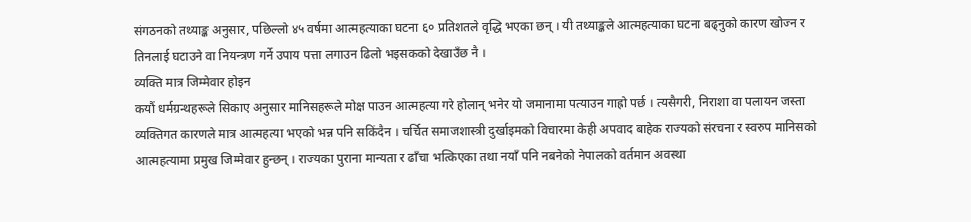संगठनको तथ्याङ्क अनुसार, पछिल्लो ४५ वर्षमा आत्महत्याका घटना ६० प्रतिशतले वृद्धि भएका छन् । यी तथ्याङ्कले आत्महत्याका घटना बढ्नुको कारण खोज्न र तिनलाई घटाउने वा नियन्त्रण गर्ने उपाय पत्ता लगाउन ढिलो भइसकको देखाउँछ नै ।
व्यक्ति मात्र जिम्मेवार होइन
कयौं धर्मग्रन्थहरूले सिकाए अनुसार मानिसहरूले मोक्ष पाउन आत्महत्या गरे होलान् भनेर यो जमानामा पत्याउन गाह्रो पर्छ । त्यसैगरी, निराशा वा पलायन जस्ता व्यक्तिगत कारणले मात्र आत्महत्या भएको भन्न पनि सकिंदैन । चर्चित समाजशास्त्री दुर्खाइमको विचारमा केही अपवाद बाहेक राज्यको संरचना र स्वरुप मानिसको आत्महत्यामा प्रमुख जिम्मेवार हुन्छन् । राज्यका पुराना मान्यता र ढाँचा भत्किएका तथा नयाँ पनि नबनेको नेपालको वर्तमान अवस्था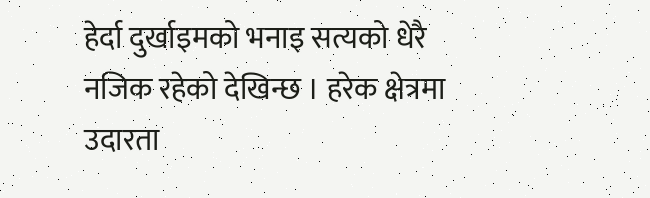हेर्दा दुर्खाइमको भनाइ सत्यको धेरै नजिक रहेको देखिन्छ । हरेक क्षेत्रमा उदारता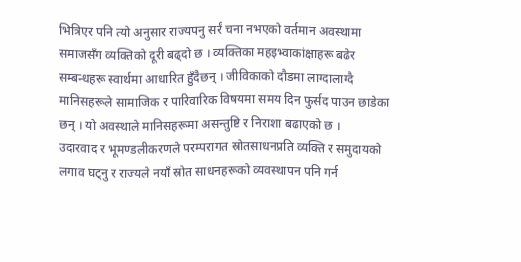भित्रिएर पनि त्यो अनुसार राज्यपनु सर्रं चना नभएको वर्तमान अवस्थामा समाजसँग व्यक्तिको दूरी बढ्दो छ । व्यक्तिका महइभ्वाकांक्षाहरू बढेर सम्बन्धहरू स्वार्थमा आधारित हुँदैछन् । जीविकाको दौडमा लाग्दालाग्दै मानिसहरूले सामाजिक र पारिवारिक विषयमा समय दिन फुर्सद पाउन छाडेका छन् । यो अवस्थाले मानिसहरूमा असन्तुष्टि र निराशा बढाएको छ ।
उदारवाद र भूमण्डलीकरणले परम्परागत स्रोतसाधनप्रति व्यक्ति र समुदायको लगाव घट्नु र राज्यले नयाँ स्रोत साधनहरूको व्यवस्थापन पनि गर्न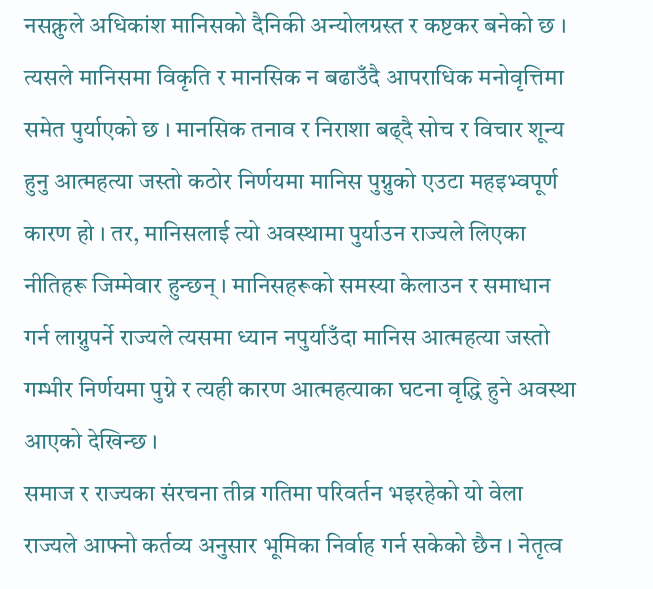नसक्नुले अधिकांश मानिसको दैनिकी अन्योलग्रस्त र कष्टकर बनेको छ । त्यसले मानिसमा विकृति र मानसिक न बढाउँदै आपराधिक मनोवृत्तिमा समेत पुर्याएको छ । मानसिक तनाव र निराशा बढ्दै सोच र विचार शून्य हुनु आत्महत्या जस्तो कठोर निर्णयमा मानिस पुग्नुको एउटा महइभ्वपूर्ण कारण हो । तर, मानिसलाई त्यो अवस्थामा पुर्याउन राज्यले लिएका नीतिहरू जिम्मेवार हुन्छन् । मानिसहरूको समस्या केलाउन र समाधान गर्न लाग्नुपर्ने राज्यले त्यसमा ध्यान नपुर्याउँदा मानिस आत्महत्या जस्तो गम्भीर निर्णयमा पुग्ने र त्यही कारण आत्महत्याका घटना वृद्धि हुने अवस्था आएको देखिन्छ ।
समाज र राज्यका संरचना तीव्र गतिमा परिवर्तन भइरहेको यो वेला राज्यले आफ्नो कर्तव्य अनुसार भूमिका निर्वाह गर्न सकेको छैन । नेतृत्व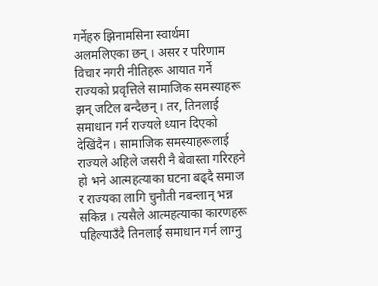गर्नेहरु झिनामसिना स्वार्थमा अलमलिएका छन् । असर र परिणाम विचार नगरी नीतिहरू आयात गर्ने राज्यको प्रवृत्तिले सामाजिक समस्याहरू झन् जटिल बन्दैछन् । तर, तिनलाई समाधान गर्न राज्यले ध्यान दिएको देखिंदैन । सामाजिक समस्याहरूलाई राज्यले अहिले जसरी नै बेवास्ता गरिरहने हो भने आत्महत्याका घटना बढ्दै समाज र राज्यका लागि चुनौती नबन्लान् भन्न सकिन्न । त्यसैले आत्महत्याका कारणहरू पहिल्याउँदै तिनलाई समाधान गर्न लाग्नु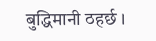बुद्धिमानी ठहर्छ ।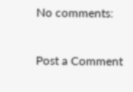No comments:

Post a Comment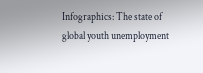Infographics: The state of global youth unemployment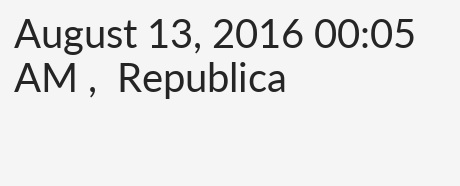August 13, 2016 00:05 AM ,  Republica